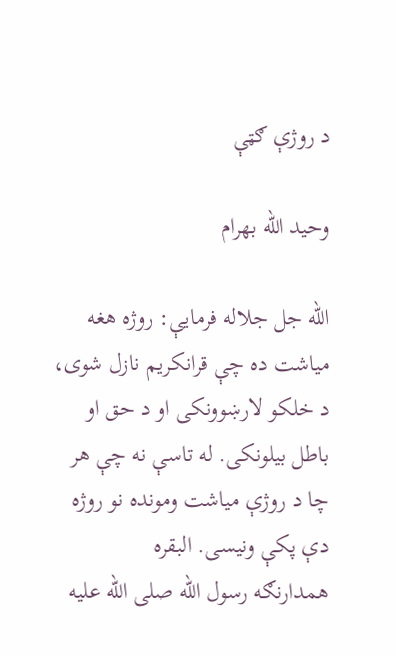د روژې ګټې

وحيد الله بهرام

الله جل جلاله فرمايې: روژه هغه میاشت ده چې قرانکریم نازل شوی، د خلکو لارښوونکی او د حق او باطل بیلونکی. له تاسې نه چې هر چا د روژې میاشت ومونده نو روژه دې پكې ونیسی. البقره
همدارنګه رسول الله صلی الله علیه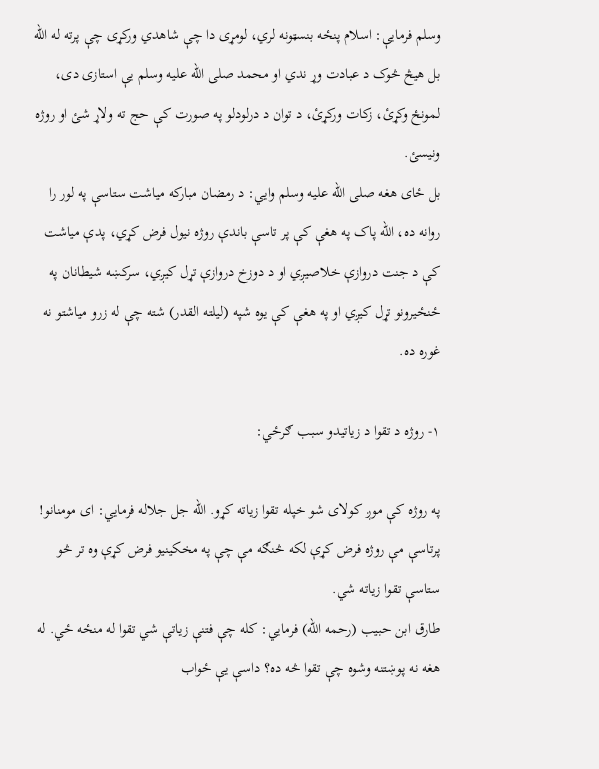وسلم فرمایې: اسلام پنځه بنسټونه لري، لومړی دا چې شاهدي ورکړی چې پرته له الله بل هیڅ څوک د عبادت وړ ندي او محمد صلی الله علیه وسلم یې استازى دی، لمونځ وکړئ، زکات ورکړئ، د توان د درلودلو په صورت کې حج ته ولاړ شئ او روژه ونیسئ.
بل ځاى هغه صلی الله علیه وسلم وایي: د رمضان مبارکه میاشت ستاسې په لور را روانه ده، الله پاک په هغې کې پر تاسې باندې روژه نیول فرض کړي، پدې میاشت کې د جنت دروازې خلاصیږي او د دوزخ دروازې تړل کیږي، سرکښه شیطانان په ځنځیرونو تړل کیږي او په هغې کې یوه شپه (لیلته القدر) شته چې له زرو میاشتو نه غوره ده.

۱- روژه د تقوا د زیاتیدو سبب ګرځي:

په روژه کې موږ کولای شو خپله تقوا زیاته کړو. الله جل جلاله فرمايي: ای مومنانو! پرتاسې مې روژه فرض کړې لکه څنګه مې چې په مخکینیو فرض کړې وه تر څو ستاسې تقوا زیاته شي.
طارق ابن حبیب (رحمه الله) فرمايي: کله چې فتنې زیاتې شي تقوا له منځه ځي. له هغه نه پوښتنه وشوه چې تقوا څه ده؟ داسې یې ځواب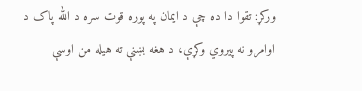ورکړ: تقوا دا ده چې د ایمان په پوره قوت سره د الله پاک د اوامرو نه پیروي وکړې، د هغه بښنې ته هیله من اوسې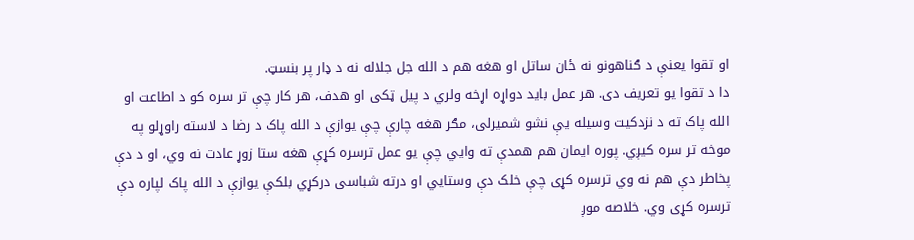او تقوا یعنې د ګناهونو نه ځان ساتل او هغه هم د الله جل جلاله نه د ډار پر بنسټ.
دا د تقوا یو تعریف دى. هر عمل باید دواړه اړخه ولري د پیل ټکی او هدف، هر کار چې تر سره کو د اطاعت او الله پاک ته د نزدکیت وسیله یې نشو شمیرلی، مګر هغه چارې چې یوازې د الله پاک د رضا د لاسته راوړلو په موخه تر سره کیږي. پوره ایمان هم همدې ته وایي چې یو عمل ترسره کړې هغه ستا زوړ عادت نه وي، او د دې پخاطر دې هم نه وي ترسره کړی چې خلک دې وستايي او درته شباسی درکړي بلکې یوازې د الله پاک لپاره دې ترسره کړی وي. خلاصه موږ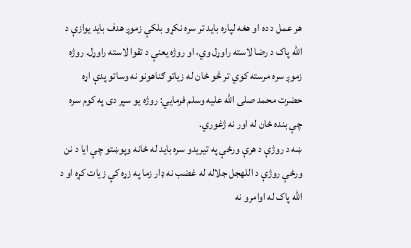هر عمل د ده او هغه لپاره باید تر سره نکړو بلکې زموږ هدف باید یوازې د الله پاک د رضا لاسته راوړل وي، او روژه یعنې د تقوا لاسته راوړل. روژه زموږ سره مرسته کوي تر څو ځان له زیاتو ګناهونو نه وساتو پدې اړه حضرت محمد صلی الله علیه وسلم فرمايي: روژه یو سپر دی په کوم سره چې بنده ځان له اور نه ژغوري.
ښه د روژې د هرې ورځې په تیریدو سره باید له ځانه وپوښتو چې ایا د نن ورځې روژې د اللهجل جلاله له غضب نه ډار زما په زړه کې زیات کړه او د الله پاک له اوامرو نه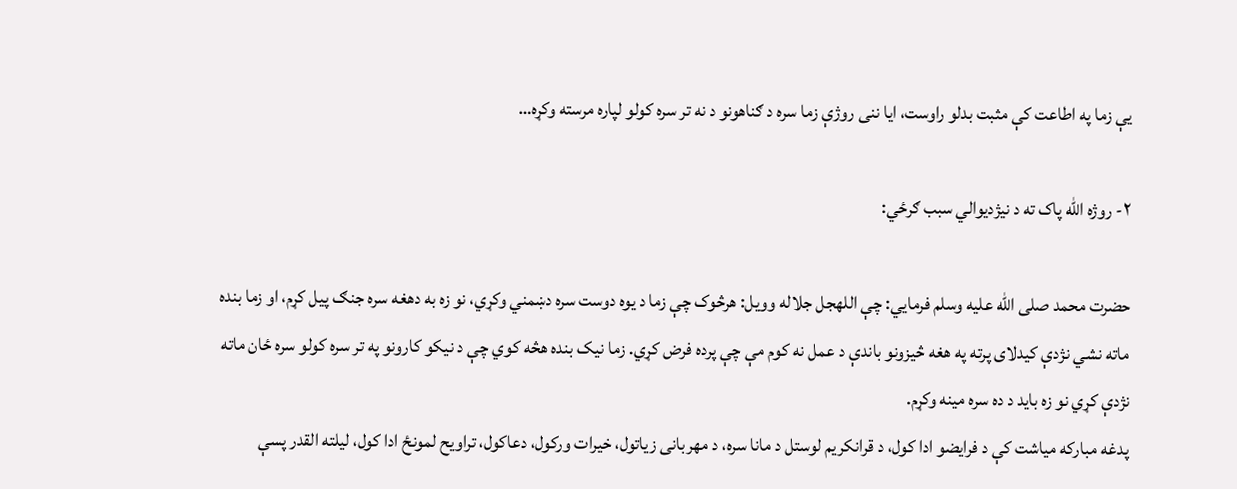یې زما په اطاعت کې مثبت بدلو راوست، ایا ننی روژې زما سره د ګناهونو د نه تر سره کولو لپاره مرسته وکړه…

۲- روژه الله پاک ته د نیژدیوالي سبب ګرځي:

حضرت محمد صلی الله علیه وسلم فرمايي: چې اللهجل جلاله وویل: هرڅوک چې زما د یوه دوست سره دښمني وکړي، نو زه به دهغه سره جنګ پیل کړم، او زما بنده ماته نشي نژدې کیدلای پرته په هغه څیزونو باندې د عمل نه کوم مې چې پرده فرض کړي. زما نیک بنده هڅه کوي چې د نیکو کارونو په تر سره کولو سره ځان ماته نژدې کړي نو زه باید د ده سره مینه وکړم.
پدغه مبارکه میاشت کې د فرایضو ادا کول، د قرانکریم لوستل د مانا سره، د مهربانی زیاتول، خیرات ورکول، دعاکول، تراویح لمونځ ادا کول، لیلته القدر پسې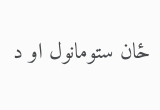ځان ستومانول او د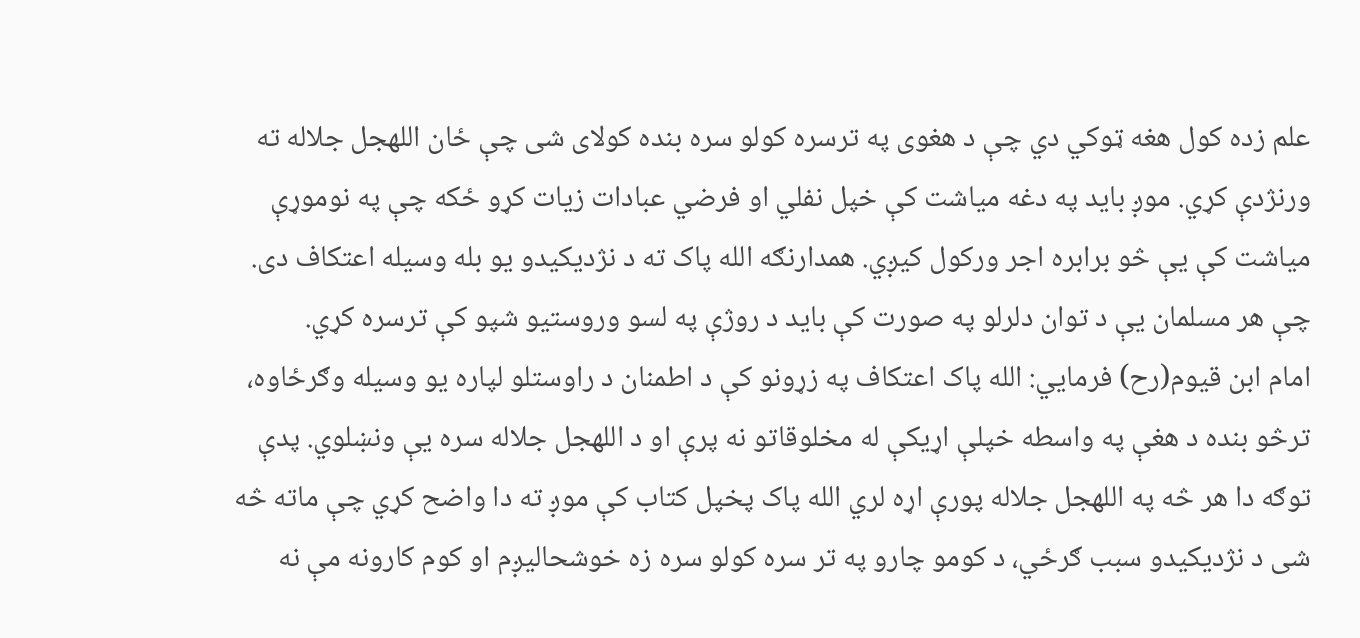علم زده کول هغه ټوکي دي چې د هغوی په ترسره کولو سره بنده کولای شی چې ځان اللهجل جلاله ته ورنژدې کړي. موږ باید په دغه میاشت کې خپل نفلي او فرضي عبادات زیات کړو ځکه چې په نوموړې میاشت کې یې څو برابره اجر ورکول کیږي. همدارنګه الله پاک ته د نژديکیدو یو بله وسیله اعتکاف دی. چې هر مسلمان یې د توان دلرلو په صورت کې باید د روژې په لسو وروستیو شپو کې ترسره کړي.
امام ابن قیوم(رح) فرمايي: الله پاک اعتکاف په زړونو کې د اطمنان د راوستلو لپاره یو وسیله وګرځاوه، ترڅو بنده د هغې په واسطه خپلې اړیکې له مخلوقاتو نه پرې او د اللهجل جلاله سره یې ونښلوي. پدې توګه دا هر څه په اللهجل جلاله پورې اړه لري الله پاک پخپل کتاب کې موږ ته دا واضح کړي چې ماته څه شی د نژدیکیدو سبب ګرځي، د کومو چارو په تر سره کولو سره زه خوشحالیږم او کوم کارونه مې نه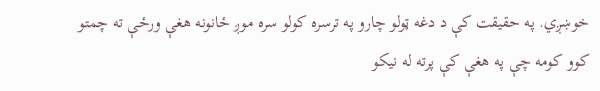خوښږي. په حقیقت کې د دغه ټولو چارو په ترسره کولو سره موږ ځانونه هغې ورځې ته چمتو کوو کومه چې په هغې کې پرته له نیکو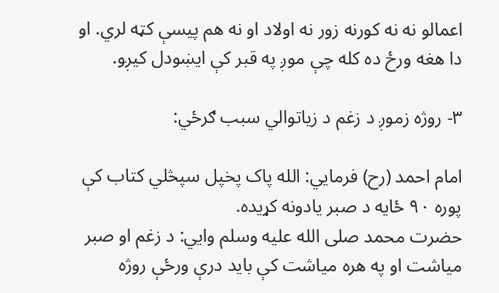اعمالو نه نه کورنه زور نه اولاد او نه هم پیسې کټه لري. او دا هغه ورځ ده کله چې موږ په قبر کې ایښودل کیږو.

۳- روژه زموږ د زغم د زیاتوالي سبب ګرځي:

امام احمد (رح) فرمايي: الله پاک پخپل سپڅلي کتاب کې پوره ۹۰ ځایه د صبر یادونه کړیده.
حضرت محمد صلی الله علیه وسلم وایي: د زغم او صبر میاشت او په هره میاشت کې باید درې ورځې روژه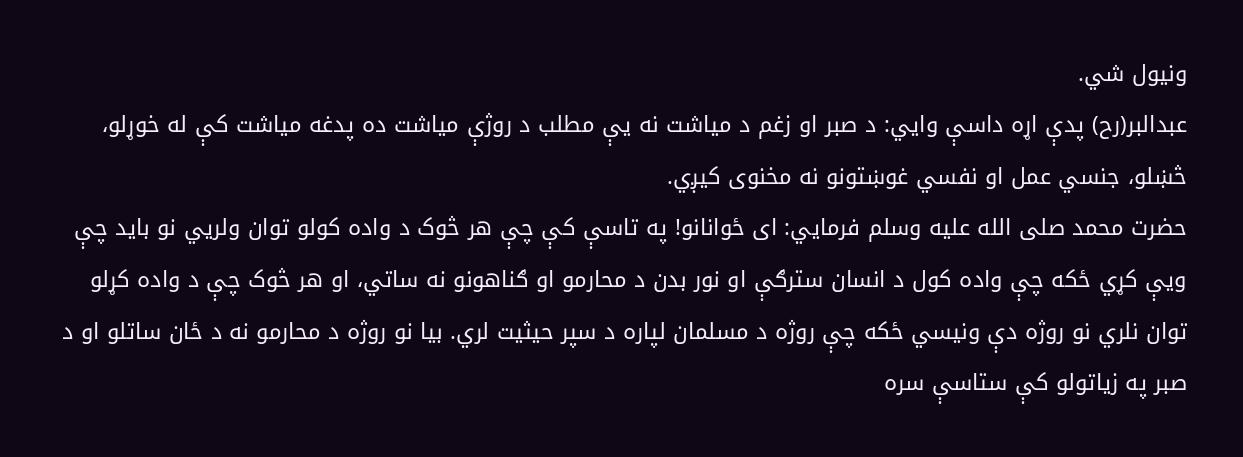ونیول شي.
عبدالبر(رح) پدې اړه داسې وايي: د صبر او زغم د میاشت نه یې مطلب د روژې میاشت ده پدغه میاشت کې له خوړلو، څښلو، جنسي عمل او نفسي غوښتونو نه مخنوی کیږي.
حضرت محمد صلی الله علیه وسلم فرمايي: ای ځوانانو! په تاسې کې چې هر څوک د واده کولو توان ولریي نو باید چې ویې کړي ځکه چې واده کول د انسان سترګې او نور بدن د محارمو او ګناهونو نه ساتي، او هر څوک چې د واده کړلو توان نلري نو روژه دې ونیسي ځکه چې روژه د مسلمان لپاره د سپر حیثیت لري. بیا نو روژه د محارمو نه د ځان ساتلو او د صبر په زیاتولو کې ستاسې سره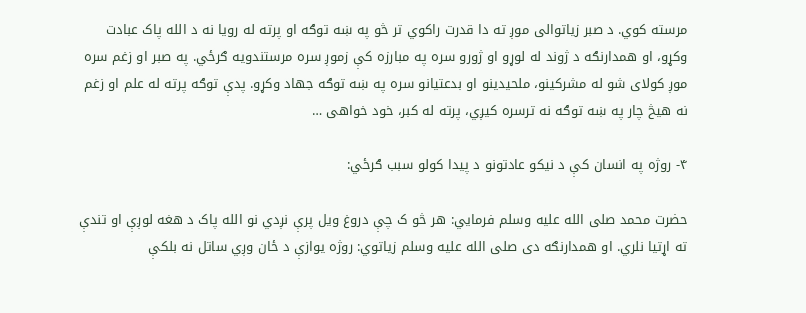مرسته کوي. د صبر زیاتوالی موږ ته دا قدرت راکوي تر څو په ښه توګه او پرته له رویا نه د الله پاک عبادت وکړو، او همدارنګه د ژوند له لوړو او ژورو سره په مبارزه کې زموږ سره مرستندویه ګرځي. په صبر او زغم سره موږ کولای شو له مشرکینو، ملحیدینو او بدعتیانو سره په ښه توګه جهاد وکړو. پدې توګه پرته له علم او زغم نه هیڅ چار په ښه توګه نه ترسره کیږي، پرته له کبر، خود خواهی …

۴- روژه په انسان کې د نیکو عادتونو د پیدا کولو سبب ګرځي:

حضرت محمد صلی الله علیه وسلم فرمايي: هر څو ک چې دروغ ویل پرې نږدي نو الله پاک د هغه لوږې او تندې ته اړتیا نلري. او همدارنګه دی صلی الله علیه وسلم زیاتوي: روژه یوازې د ځان وږي ساتل نه بلکې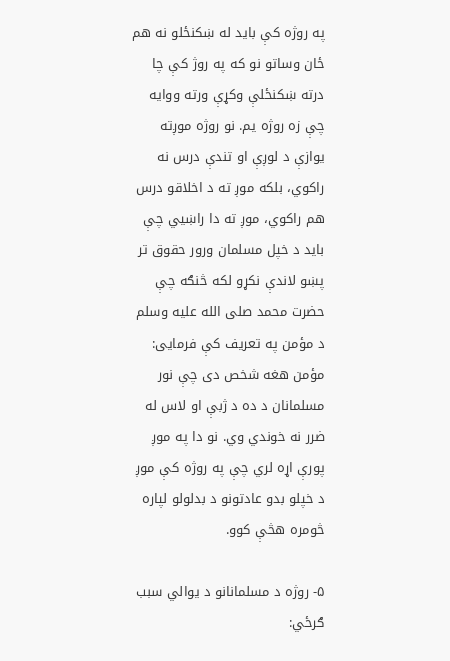په روژه کې باید له ښکنځلو نه هم ځان وساتو نو که په روژ کې چا درته ښکنځلې وکړې ورته ووایه چې زه روژه یم. نو روژه موږته یوازې د لوږې او تندې درس نه راکوي، بلکه موږ ته د اخلاقو درس هم راکوي، موږ ته دا راښيي چې باید د خپل مسلمان ورور حقوق تر پښو لاندې نکړو لکه څنګه چې حضرت محمد صلی الله علیه وسلم د مؤمن په تعریف کې فرمايی: مؤمن هغه شخص دی چې نور مسلمانان د ده د ژبې او لاس له ضرر نه خوندي وي. نو دا په موږ پورې اړه لري چې په روژه کې موږ د خپلو بدو عادتونو د بدلولو لپاره څومره هڅې کوو.

۵- روژه د مسلمانانو د یوالي سبب ګرځي: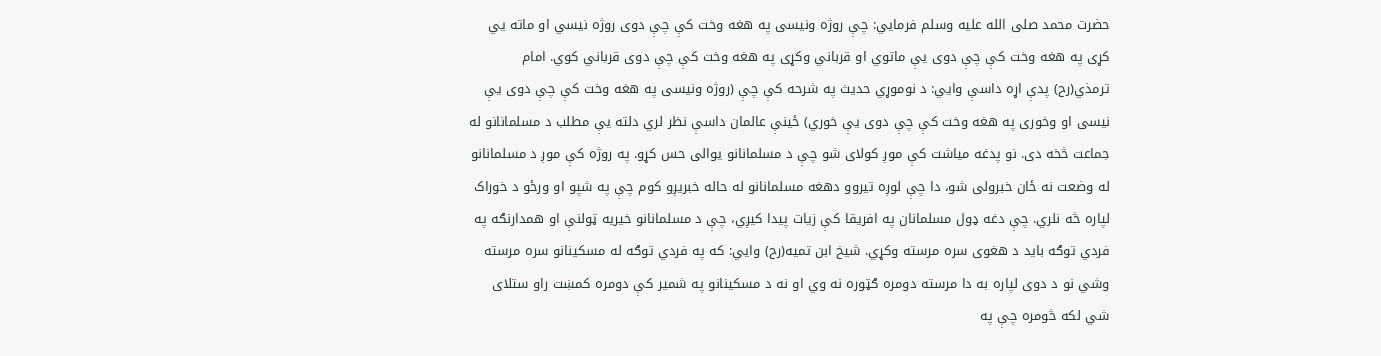حضرت محمد صلی الله علیه وسلم فرمايي: چې روژه ونیسی په هغه وخت کې چې دوی روژه نیسي او ماته یي کړی په هغه وخت کې چې دوی یې ماتوي او قرباني وکړی په هغه وخت کې چې دوی قرباني کوي. امام ترمذي(رح) پدې اړه داسې وايي: د نوموړي حدیث په شرحه کې چې (روژه ونیسی په هغه وخت کې چې دوی یې نیسی او وخوری په هغه وخت کې چې دوی يې خوري) ځینې عالمان داسې نظر لري دلته یې مطلب د مسلمانانو له جماعت څخه دی. نو پدغه میاشت کې موږ کولای شو چې د مسلمانانو یوالی حس کړو. په روژه کې موږ د مسلمانانو له وضعت نه ځان خبرولی شو، دا چې لوږه تیروو دهغه مسلمانانو له حاله خبریږو کوم چې په شپو او ورځو د خوراک لپاره څه نلري. چې دغه ډول مسلمانان په افریقا کې زیات پیدا کیږي، چې د مسلمانانو خیریه ټولنې او همدارنګه په فردي توګه باید د هغوی سره مرسته وکړي. شیخ ابن تمیه(رح) وایي: که په فردي توګه له مسکینانو سره مرسته وشي نو د دوی لپاره به دا مرسته دومره ګټوره نه وي او نه د مسکینانو په شمیر کې دومره کمښت راو ستلای شي لکه څومره چې په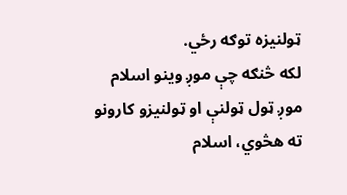ټولنیزه توګه رځي.
لکه څنګه چې موږ وینو اسلام موږ ټول ټولنې او ټولنیزو کارونو ته هڅوي، اسلام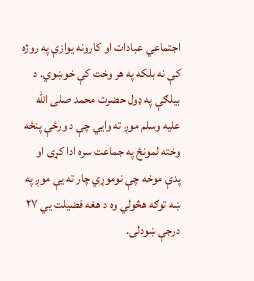اجتماعي عبادات او کارونه یوازې په روژه کې نه بلکه په هر وخت کې خوښوي. د بیلګې په ډول حضرت محمد صلی الله علیه وسلم موږ ته وایي چې د ورځې پنځه وخته لمونځ په جماعت سره ادا کړی او پدې موخه چې نوموړي چار ته يې موږ په ښه توګه هڅولي وه د هغه فضیلت یي ۲۷ درجې ښودلی.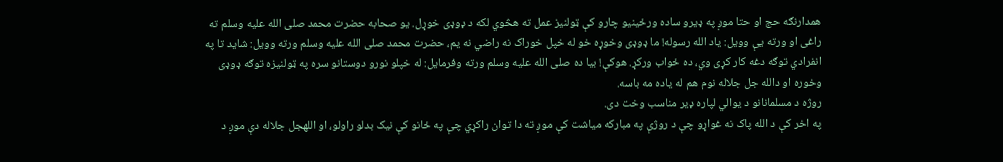همدارنګه حج او حتا موږ په ډیرو ساده ورځینیو چارو کې ټولنیز عمل ته هڅوي لکه د ډوډی خوړل. یو صحابه حضرت محمد صلی الله علیه وسلم ته راغی او ورته یې وویل: یاد الله رسوله! ما ډوډی وخوړه خو له خپل خوراک نه راضي نه يم، حضرت محمد صلی الله علیه وسلم ورته وویل: شاید تا په انفرادي توګه دغه کار کړی وي، ده ځواب ورکړ. هوکې! بیا ده صلی الله علیه وسلم ورته وفرمایل: له خپلو نورو دوستانو سره په ټولنیزه توګه ډوډی وخوره او دالله جل جلاله نوم هم له یاده مه باسه.
روژه د مسلمانانو د یوالي لپاره ډیر مناسب وخت دی.
په اخر کې د الله پاک نه غواړو چې د روژې په مبارکه میاشت کې موږ ته دا توان راکړي چې په ځانو کې نیک بدلو راولو، او اللهجل جلاله دې موږ د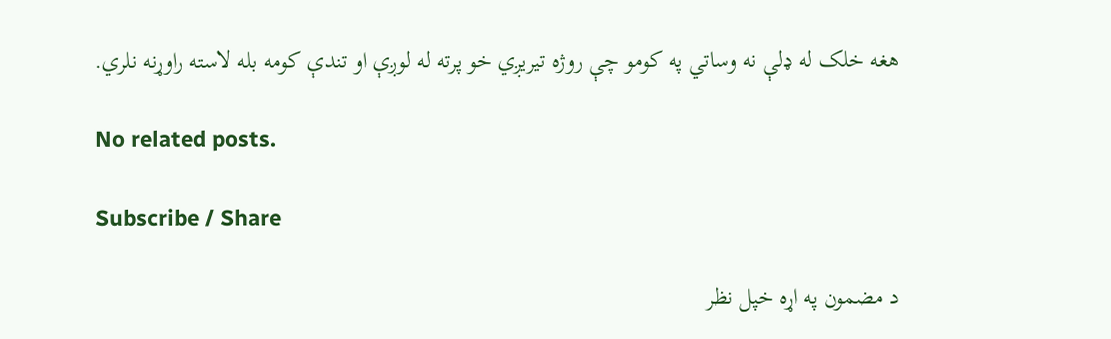هغه خلک له ډلې نه وساتي په کومو چې روژه تیریږي خو پرته له لوږې او تندې کومه بله لاسته راوړنه نلري.

No related posts.

Subscribe / Share

د مضمون په اړه خپل نظر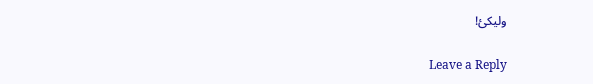وليکئ!

Leave a Reply